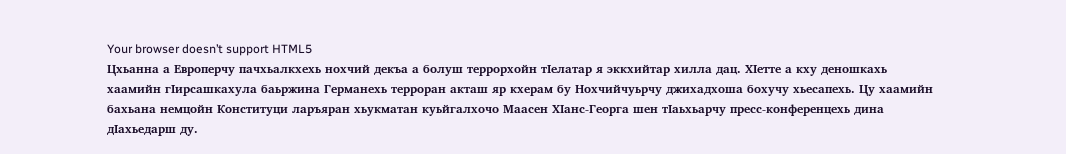Your browser doesn’t support HTML5
Цхьанна а Европерчу пачхьалкхехь нохчий декъа а болуш террорхойн тIелатар я эккхийтар хилла дац. ХIетте а кху деношкахь хаамийн гIирсашкахула баьржина Германехь терроран акташ яр кхерам бу Нохчийчуьрчу джихадхоша бохучу хьесапехь. Цу хаамийн бахьана немцойн Конституци ларъяран хьукматан куьйгалхочо Маасен ХIанс-Георга шен тIаьхьарчу пресс-конференцехь дина дIахьедарш ду.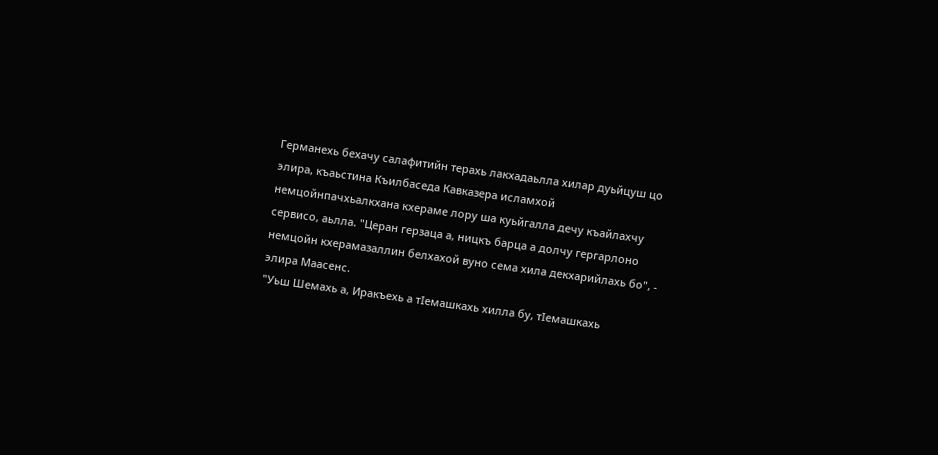Германехь бехачу салафитийн терахь лакхадаьлла хилар дуьйцуш цо элира, къаьстина Къилбаседа Кавказера исламхой немцойнпачхьалкхана кхераме лору ша куьйгалла дечу къайлахчу сервисо, аьлла. "Церан герзаца а, ницкъ барца а долчу гергарлоно немцойн кхерамазаллин белхахой вуно сема хила декхарийлахь бо", - элира Маасенс.
"Уьш Шемахь а, Иракъехь а тIемашкахь хилла бу, тIемашкахь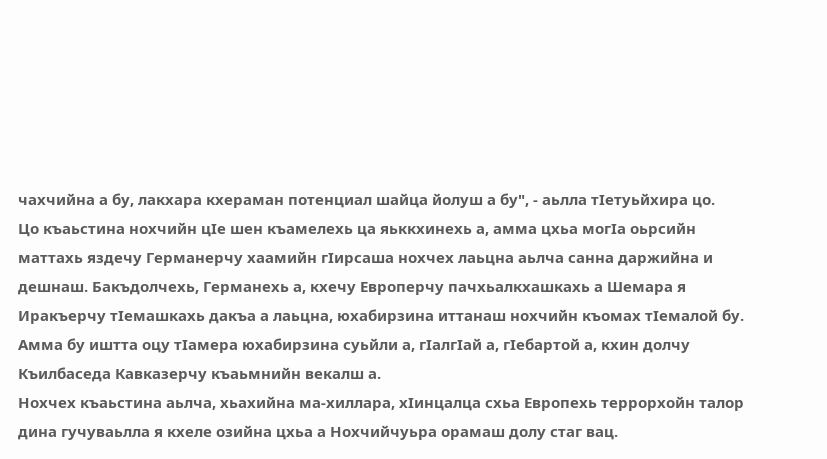чахчийна а бу, лакхара кхераман потенциал шайца йолуш а бу", - аьлла тIетуьйхира цо.
Цо къаьстина нохчийн цIе шен къамелехь ца яьккхинехь а, амма цхьа могIа оьрсийн маттахь яздечу Германерчу хаамийн гIирсаша нохчех лаьцна аьлча санна даржийна и дешнаш. Бакъдолчехь, Германехь а, кхечу Европерчу пачхьалкхашкахь а Шемара я Иракъерчу тIемашкахь дакъа а лаьцна, юхабирзина иттанаш нохчийн къомах тIемалой бу. Амма бу иштта оцу тIамера юхабирзина суьйли а, гIалгIай а, гIебартой а, кхин долчу Къилбаседа Кавказерчу къаьмнийн векалш а.
Нохчех къаьстина аьлча, хьахийна ма-хиллара, хIинцалца схьа Европехь террорхойн талор дина гучуваьлла я кхеле озийна цхьа а Нохчийчуьра орамаш долу стаг вац.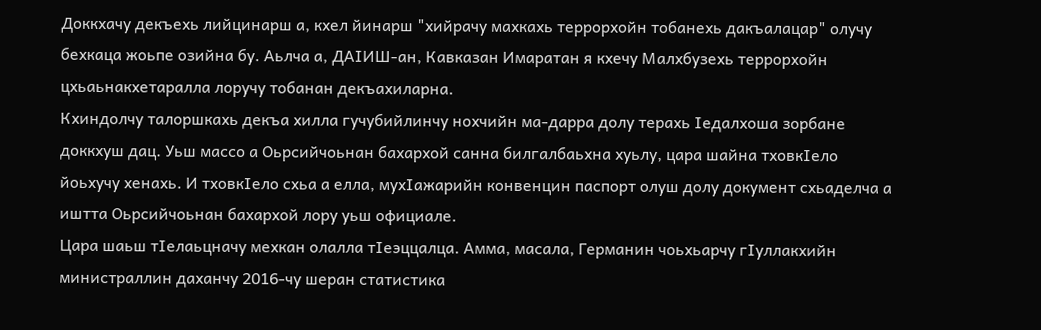Доккхачу декъехь лийцинарш а, кхел йинарш "хийрачу махкахь террорхойн тобанехь дакъалацар" олучу бехкаца жоьпе озийна бу. Аьлча а, ДАIИШ-ан, Кавказан Имаратан я кхечу Малхбузехь террорхойн цхьаьнакхетаралла лоручу тобанан декъахиларна.
Кхиндолчу талоршкахь декъа хилла гучубийлинчу нохчийн ма-дарра долу терахь Iедалхоша зорбане доккхуш дац. Уьш массо а Оьрсийчоьнан бахархой санна билгалбаьхна хуьлу, цара шайна тховкIело йоьхучу хенахь. И тховкIело схьа а елла, мухIажарийн конвенцин паспорт олуш долу документ схьаделча а иштта Оьрсийчоьнан бахархой лору уьш официале.
Цара шаьш тIелаьцначу мехкан олалла тIеэццалца. Амма, масала, Германин чоьхьарчу гIуллакхийн министраллин даханчу 2016-чу шеран статистика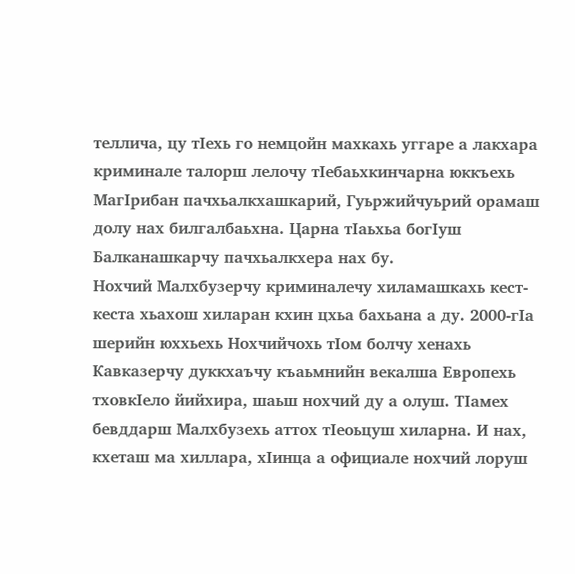теллича, цу тIехь го немцойн махкахь уггаре а лакхара криминале талорш лелочу тIебаьхкинчарна юккъехь МагIрибан пачхьалкхашкарий, Гуьржийчуьрий орамаш долу нах билгалбаьхна. Царна тIаьхьа богIуш Балканашкарчу пачхьалкхера нах бу.
Нохчий Малхбузерчу криминалечу хиламашкахь кест-кеста хьахош хиларан кхин цхьа бахьана а ду. 2000-гIа шерийн юххьехь Нохчийчохь тIом болчу хенахь Кавказерчу дуккхаъчу къаьмнийн векалша Европехь тховкIело йийхира, шаьш нохчий ду а олуш. ТIамех бевддарш Малхбузехь аттох тIеоьцуш хиларна. И нах, кхеташ ма хиллара, хIинца а официале нохчий лоруш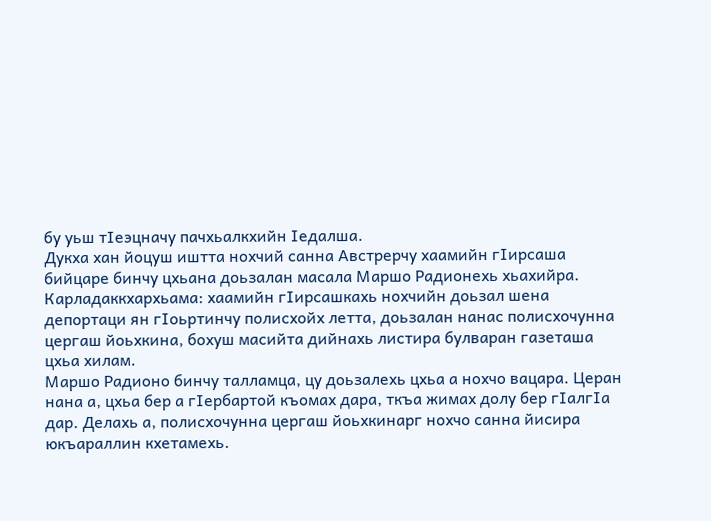бу уьш тIеэцначу пачхьалкхийн Iедалша.
Дукха хан йоцуш иштта нохчий санна Австрерчу хаамийн гIирсаша бийцаре бинчу цхьана доьзалан масала Маршо Радионехь хьахийра. Карладаккхархьама: хаамийн гIирсашкахь нохчийн доьзал шена депортаци ян гIоьртинчу полисхойх летта, доьзалан нанас полисхочунна цергаш йоьхкина, бохуш масийта дийнахь листира булваран газеташа цхьа хилам.
Маршо Радионо бинчу талламца, цу доьзалехь цхьа а нохчо вацара. Церан нана а, цхьа бер а гIербартой къомах дара, ткъа жимах долу бер гIалгIа дар. Делахь а, полисхочунна цергаш йоьхкинарг нохчо санна йисира юкъараллин кхетамехь.